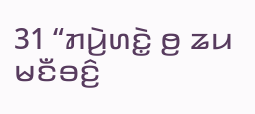31 “ꤊꤣꤧ꤬ꤛꤢꤧ꤭ ꤥ꤬ ꤘꤣ ꤗꤢꤪꤋꤢꤨ꤬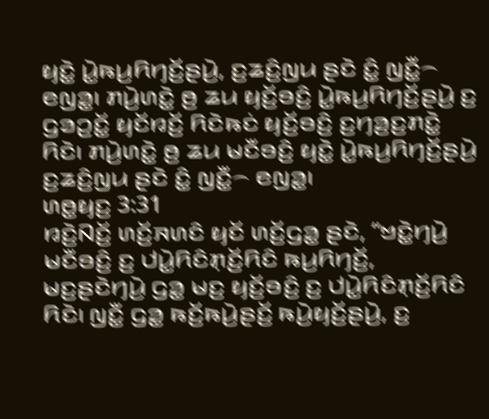ꤟꤢꤧ꤭ ꤣꤧ꤭ꤒꤣ꤬ꤖꤚꤢꤩ꤬ꤔꤣꤧ꤬, ꤢ꤬ꤘꤢꤨ꤬ꤜꤣ ꤔꤢꤧ ꤢꤨ꤭ ꤜꤢꤪ꤭꤮ ꤕꤜꤤ꤭꤯ ꤊꤣꤧ꤬ꤛꤢꤧ꤭ ꤥ꤬ ꤘꤣ ꤟꤢꤩ꤬ꤋꤢꤨ꤬ ꤣꤧ꤭ꤒꤣ꤬ꤖꤚꤢꤩ꤬ꤔꤣꤧ꤬ ꤢ꤬ ꤞꤤꤑꤢꤩ꤭ ꤟꤢꤩꤙꤢꤩ꤬ ꤖꤢꤧꤒꤢꤦ ꤟꤢꤩ꤬ꤋꤢꤨ꤬ ꤢ꤬ꤚꤤ꤬ꤢ꤬ꤊꤢꤧ꤭ ꤖꤢꤧ꤯ ꤊꤣꤧ꤬ꤛꤢꤧ꤭ ꤥ꤬ ꤘꤣ ꤗꤢꤪꤋꤢꤨ꤬ ꤟꤢꤧ꤭ ꤣꤧ꤭ꤒꤣ꤬ꤖꤚꤢꤩ꤬ꤔꤣꤧ꤬ ꤢ꤬ꤘꤢꤨ꤬ꤜꤣ ꤔꤢꤧ ꤢꤨ꤭ ꤜꤢꤪ꤭꤮ ꤕꤜꤤ꤭꤯
ꤛꤥ꤭ꤟꤢ꤬ 3:31
ꤙꤢꤧ꤬ꤡꤢꤩ꤬ ꤛꤢꤩ꤬ꤏꤛꤢꤨ ꤟꤢꤩ ꤛꤢꤩ꤬ꤞꤤ꤭ ꤔꤢꤧ, “ꤠꤢꤧ꤭ꤚꤣꤧ꤬ ꤗꤢꤪꤋꤢꤨ꤬ ꤢ꤬ ꤓꤣꤧ꤭ꤖꤢꤨꤊ꤫ꤢꤩ꤬ꤖꤢꤨ ꤒꤣ꤬ꤖꤚꤢꤩ꤬, ꤗꤢ꤬ꤔꤢꤧꤚꤣꤧ꤬ ꤞꤤ꤭ ꤗꤢ꤬ ꤟꤢꤩ꤬ꤋꤢꤨ꤬ ꤢ꤬ ꤓꤣꤧ꤭ꤖꤢꤨꤊ꤫ꤢꤩ꤬ꤖꤢꤨ ꤖꤢꤧ꤯ ꤜꤢꤪ꤭ ꤞꤤ꤭ ꤒꤢꤩ꤬ꤒꤣꤧ꤬ꤔꤢꤩ꤬ ꤒꤣꤧ꤬ꤟꤢꤩ꤬ꤔꤣꤧ꤬, ꤢ꤬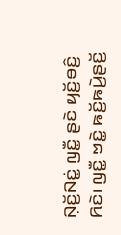ꤡ꤫ꤢꤩ꤬ꤡꤢꤦ꤭ ꤜꤢꤪ꤭ ꤔꤢꤧ ꤟꤢꤩ꤬ꤋꤢꤨ꤬ ꤖꤢꤧ꤯ ꤜꤢꤪ꤭ ꤠꤢꤧ꤭ ꤒꤢꤩ꤬ꤒꤣꤧ꤬ꤔꤢꤩ꤬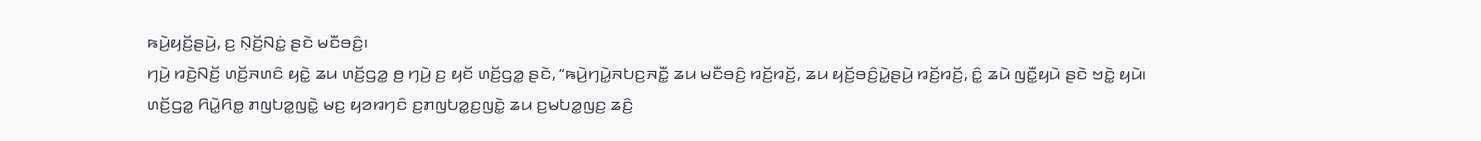ꤒꤣꤧ꤬ꤟꤢꤩ꤬ꤔꤣꤧ꤬, ꤢ꤬ ꤡ꤫ꤢꤩ꤬ꤡꤢꤦ꤭ ꤔꤢꤧ ꤗꤢꤪꤋꤢꤨ꤬꤯
ꤚꤣꤧ꤬ ꤙꤢꤧ꤬ꤡꤢꤩ꤬ ꤛꤢꤩ꤬ꤏꤛꤢꤨ ꤟꤢꤧ꤭ ꤘꤣ ꤛꤢꤩ꤬ꤞꤤ꤭ ꤥ꤬ ꤚꤣꤧ꤬ ꤢ꤬ ꤟꤢꤩ ꤛꤢꤩ꤬ꤞꤤ꤭ ꤔꤢꤧ, “ꤒꤣꤧ꤬ꤚꤣꤧ꤭ꤏꤝꤢ꤬ꤏꤢꤪ꤭ ꤘꤣ ꤗꤢꤪꤋꤢꤨ꤬ ꤙꤢꤩ꤬ꤙꤢꤩ꤬, ꤘꤣ ꤟꤢꤩ꤬ꤋꤢꤨ꤬ꤣꤧ꤭ꤔꤣꤧ꤬ ꤙꤢꤩ꤬ꤙꤢꤩ꤬, ꤢꤨ꤭ ꤘꤣꤧ ꤜꤢꤪ꤭ꤟꤣꤧ ꤔꤢꤧ ꤠꤢꤧ꤭ ꤟꤣꤧ꤯
ꤛꤢꤩ꤬ꤞꤤ꤭ ꤖꤣꤧ꤭ꤖꤥ꤭ ꤊꤜꤝꤤ꤭ꤜꤢꤧ꤭ ꤗꤢ꤬ ꤟꤤꤙꤚꤢꤨ ꤢ꤬ꤊꤜꤝꤤ꤭ꤢ꤬ꤜꤢꤧ꤭ ꤘꤣ ꤢ꤬ꤗꤝꤤ꤭ꤜꤢ꤬ ꤘꤢꤨ꤬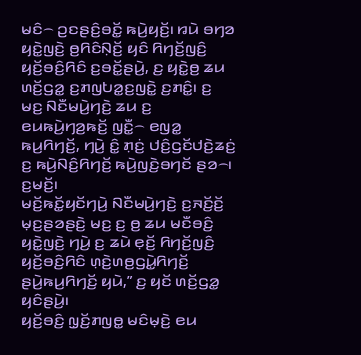ꤗꤢꤨ꤮ ꤑꤢꤔꤢꤨ꤬ꤋꤢꤩ꤭ ꤒꤣꤧ꤬ꤟꤢꤩ꤬꤯ ꤙꤣꤧ ꤋꤚꤤ ꤟꤢꤧ꤭ꤜꤢꤧ꤬ ꤥ꤬ꤖꤢꤨꤡ꤫ꤢꤩ꤬ ꤟꤢꤨ ꤖꤚꤢꤩ꤬ꤜꤢꤨ꤬ ꤟꤢꤩ꤬ꤋꤢꤨ꤬ꤖꤢꤨ ꤢ꤬ꤋꤢꤩ꤭ꤔꤣꤧ꤬, ꤢ꤬ ꤟꤢꤧ꤭ꤥ꤬ ꤘꤣ ꤛꤢꤩ꤬ꤞꤤ꤭ ꤢ꤬ꤊꤜꤝꤤ꤭ꤢ꤬ꤜꤢꤧ꤭ ꤢ꤬ꤊꤢꤨ꤭꤯ ꤢ꤬ ꤗꤢ꤬ ꤡꤢꤪꤗꤣꤧ꤬ꤚꤢꤧ꤬ ꤘꤣ ꤢ꤬ ꤕꤣꤒꤣꤧ꤬ꤚꤤ꤬ꤒꤢꤩ꤬ ꤜꤢꤪ꤭꤮ ꤕꤜꤤ꤭ ꤒꤣ꤬ꤖꤚꤢꤩ꤬, ꤚꤣꤧ꤬ ꤢꤨ꤭ ꤊ꤫ꤢꤦ꤬ ꤓꤢꤨ꤬ꤞꤢꤩꤓꤢꤧ꤬ꤘꤢꤦ꤬ ꤢ꤬ ꤒꤣꤧ꤬ꤡꤢꤨ꤬ꤖꤚꤢꤩ꤬ ꤒꤣꤧ꤬ꤜꤢꤧ꤬ꤋꤚꤢꤩ ꤔꤤ꤮꤯ ꤢ꤬ꤗꤢꤩ꤬꤯
ꤗꤢꤩ꤬ꤒꤢꤩ꤭ꤟꤢꤩꤚꤣꤧ꤬ ꤡꤢꤪꤗꤣꤧ꤬ꤚꤢꤧ꤬ ꤢ꤬ꤏꤢꤩ꤬ꤢꤩ꤬ ꤗ꤫ꤢ꤬ꤔꤤꤔꤢꤧ꤬ ꤗꤢ꤬ ꤢ꤬ ꤥ꤬ ꤘꤣ ꤗꤢꤪꤋꤢꤨ꤬ ꤟꤢꤧ꤭ꤜꤢꤧ꤬ ꤚꤣꤧ꤬ ꤢ꤬ ꤘꤣꤧ ꤕ꤫ꤢꤩ꤬ ꤖꤚꤢꤩ꤬ꤜꤢꤨ꤬ ꤟꤢꤩ꤬ꤋꤢꤨ꤬ꤖꤢꤨ ꤛ꤫ꤢꤧ꤬ꤛꤥ꤬ꤞꤣꤧ꤭ꤖꤚꤢꤩ꤬ ꤔꤣꤧ꤬ꤒꤣ꤬ꤖꤚꤢꤩ꤬ ꤟꤣꤧ,” ꤢ꤬ ꤟꤢꤩ ꤛꤢꤩ꤬ꤞꤤ꤭ ꤟꤢꤨꤔꤣꤧ꤬꤯
ꤟꤢꤩ꤬ꤋꤢꤨ꤬ ꤜ꤫ꤢꤩ꤬ꤊꤜꤥ꤭ ꤗꤢꤨꤗ꤫ꤢꤧ꤬ ꤕꤣ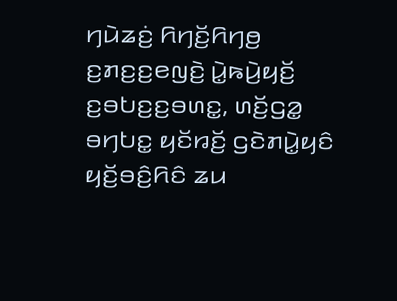ꤚꤣꤧꤘꤢꤦ꤬ ꤖꤚꤢꤩ꤬ꤖꤚꤥ꤬ ꤢ꤬ꤊꤢ꤬ꤢ꤬ꤕꤜꤢꤧ꤬ ꤣꤧ꤭ꤒꤣꤧ꤬ꤟꤢꤩ꤬ ꤢ꤬ꤋꤝꤢ꤬ꤢ꤬ꤋꤛꤢ꤭, ꤛꤢꤩ꤬ꤞꤤ꤭ ꤋꤚꤝꤢ꤭ ꤟꤢꤩꤙꤢꤩ꤬ ꤞꤢꤧꤊꤣꤧ꤭ꤟꤢꤨ ꤟꤢꤩ꤬ꤋꤢꤨ꤬ꤖꤢꤨ ꤘꤣ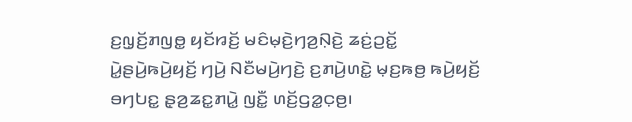ꤢ꤬ꤜ꤫ꤢꤩ꤬ꤊꤜꤥ꤭ ꤟꤢꤩꤙꤢꤩ꤬ ꤗꤢꤨꤗ꤫ꤢꤧ꤬ꤚꤤ꤬ꤡ꤫ꤢꤧ꤬ ꤘꤢꤦ꤬ꤑꤢꤩ꤭ ꤣꤧ꤭ꤔꤣꤧ꤬ꤒꤣꤧ꤬ꤟꤢꤩ꤬ ꤚꤣꤧ꤬ ꤡꤢꤪꤗꤣꤧ꤬ꤚꤢꤧ꤬ ꤢ꤬ꤊꤣꤧ꤬ꤛꤢꤧ꤭ ꤗ꤫ꤢ꤬ꤒꤥ꤬ ꤒꤣꤧ꤬ꤟꤢꤩ꤬ ꤋꤚꤝꤢ꤭ ꤔ꤫ꤤ꤬ꤘꤢ꤭ꤊꤣꤧ꤭ ꤜꤢꤪ꤭ ꤛꤢꤩ꤬ꤞꤤ꤭ꤍ꤫ꤥ꤬꤯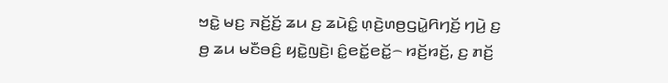ꤠꤢꤧ꤭ ꤗꤢ꤬ ꤏꤢꤩ꤬ꤢꤩ꤬ ꤘꤣ ꤢ꤬ ꤘꤣꤧꤢꤨ꤭ ꤛ꤫ꤢꤧ꤬ꤛꤥ꤬ꤞꤣꤧ꤭ꤖꤚꤢꤩ꤬ ꤚꤣꤧ꤬ ꤢ꤬ ꤥ꤬ ꤘꤣ ꤗꤢꤪꤋꤢꤨ꤬ ꤟꤢꤧ꤭ꤜꤢꤧ꤬꤯ ꤢꤨ꤭ꤕꤢꤩ꤭ꤕꤢꤩ꤭꤮ ꤙꤢꤩ꤬ꤙꤢꤩ꤬, ꤢ꤬ ꤊꤢꤩ꤬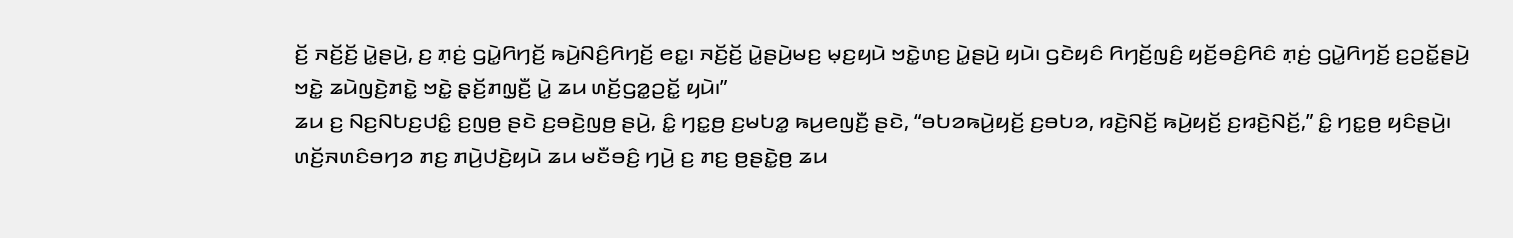ꤢꤩ꤬ ꤏꤢꤩ꤬ꤢꤩ꤬ ꤣꤧ꤭ꤔꤣꤧ꤬, ꤢ꤬ ꤊ꤫ꤢꤦ꤬ ꤞꤣꤧ꤭ꤖꤚꤢꤩ꤬ ꤒꤣꤧ꤬ꤡꤢꤨ꤬ꤖꤚꤢꤩ꤬ ꤕꤢ꤭꤯ ꤏꤢꤩ꤬ꤢꤩ꤬ ꤣꤧ꤭ꤔꤣꤧ꤬ꤗꤢ꤬ ꤗ꤫ꤢ꤬ꤟꤣꤧ ꤠꤢꤧ꤭ꤛꤢ꤬ ꤣꤧ꤭ꤔꤣꤧ꤬ ꤟꤣꤧ꤯ ꤞꤢꤧꤟꤢꤨ ꤖꤚꤢꤩ꤬ꤜꤢꤨ꤬ ꤟꤢꤩ꤬ꤋꤢꤨ꤬ꤖꤢꤨ ꤊ꤫ꤢꤦ꤬ ꤞꤣꤧ꤭ꤖꤚꤢꤩ꤬ ꤢ꤬ꤑꤢꤩ꤭ꤔꤣꤧ꤬ ꤠꤢꤧ꤭ ꤘꤣꤧꤜꤢꤧ꤬ꤊꤢꤧ꤭ ꤠꤢꤧ꤭ ꤔ꤫ꤢꤩ꤬ꤊꤜ꤫ꤢꤪ꤬ ꤣꤧ꤭ ꤘꤣ ꤛꤢꤩ꤬ꤞꤤ꤭ꤑꤢꤩ꤭ ꤟꤣꤧ꤯”
ꤘꤣ ꤢ꤬ ꤡꤢ꤬ꤡꤝꤢ꤬ꤓꤢꤨ꤭ ꤢ꤬ꤜꤥ꤬ ꤔꤢꤧ ꤢ꤬ꤋꤢꤧ꤬ꤜꤥ꤬ ꤔꤣꤧ꤬, ꤢꤨ꤭ ꤚꤢ꤭ꤥ꤬ ꤢ꤬ꤗꤝꤤ꤭ ꤒꤣ꤬ꤕꤜꤢꤪ꤬ ꤔꤢꤧ, “ꤋꤝꤤꤒꤣꤧ꤬ꤟꤢꤩ꤬ ꤢ꤬ꤋꤝꤤ, ꤙꤢꤧ꤬ꤡꤢꤩ꤬ ꤒꤣꤧ꤬ꤟꤢꤩ꤬ ꤢ꤬ꤙꤢꤧ꤬ꤡꤢꤩ꤬,” ꤢꤨ꤭ ꤚꤢ꤭ꤥ꤬ ꤟꤢꤨꤔꤣꤧ꤬꤯
ꤛꤢꤩ꤬ꤏꤛꤢꤨꤋꤚꤤ ꤊꤢ꤬ ꤊꤣꤧ꤬ꤓꤢꤧ꤬ꤟꤣꤧ ꤘꤣ ꤗꤢꤪꤋꤢꤨ꤬ ꤚꤣꤧ꤬ ꤢ꤬ ꤊꤢ꤬ ꤥ꤬ꤔꤢꤧ꤭ꤥ꤬ ꤘꤣ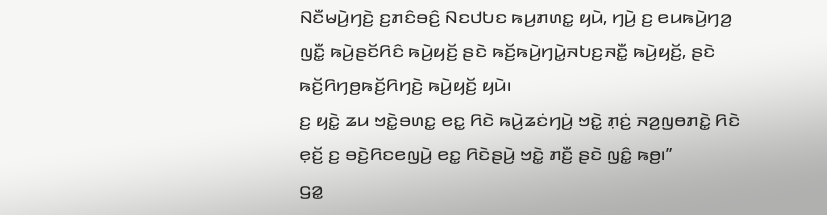ꤡꤢꤪꤗꤣꤧ꤬ꤚꤢꤧ꤬ ꤢ꤬ꤊꤢꤨꤋꤢꤨ꤬ ꤡꤢꤓꤝꤢ ꤒꤣ꤬ꤊꤛꤢ꤭ ꤟꤣꤧ, ꤚꤣꤧ꤬ ꤢ꤬ ꤕꤣꤒꤣꤧ꤬ꤚꤤ꤬ ꤜꤢꤪ꤭ ꤒꤣꤧ꤬ꤔꤢꤩꤖꤢꤨ ꤒꤣꤧ꤬ꤟꤢꤩ꤬ ꤔꤢꤧ ꤒꤢꤩ꤬ꤒꤣꤧ꤬ꤚꤣꤧ꤭ꤏꤝꤢ꤬ꤏꤢꤪ꤭ ꤒꤣꤧ꤬ꤟꤢꤩ꤬, ꤔꤢꤧ ꤒꤢꤩ꤬ꤖꤚꤥ꤬ꤒꤢꤩ꤬ꤖꤚꤢꤧ꤬ ꤒꤣꤧ꤬ꤟꤢꤩ꤬ ꤟꤣꤧ꤯
ꤢ꤬ ꤟꤢꤧ꤭ ꤘꤣ ꤠꤢꤧ꤭ꤋꤛꤢ꤭ ꤕꤢ꤭ ꤖꤢꤧ ꤒꤣꤧ꤬ꤘꤢꤦꤚꤣꤧ꤬ ꤠꤢꤧ꤭ ꤊ꤫ꤢꤦ꤬ ꤏꤤ꤬ꤜꤥꤊꤢꤧ꤭ ꤖꤢꤧ ꤕ꤫ꤢꤩ꤬ ꤢ꤬ ꤋꤢꤧ꤬ꤖꤢꤕꤜꤣꤧ꤬ ꤕꤢ꤭ ꤖꤢꤧꤔꤣꤧ꤬ ꤠꤢꤧ꤭ ꤊꤢꤪ꤬ ꤔꤢꤧ ꤜꤢꤨ꤭ ꤒꤥ꤬꤯”
ꤞꤤ꤭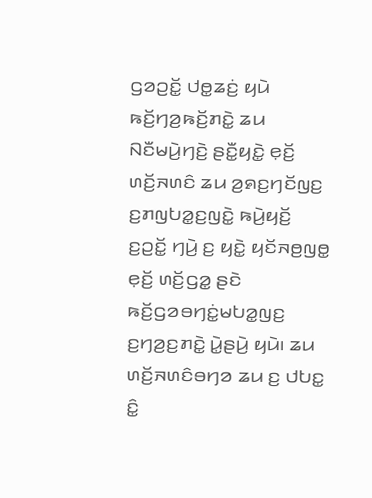ꤞꤤꤑꤢꤩ꤭ ꤓꤥ꤭ꤘꤢꤦ꤬ ꤟꤣꤧ ꤒꤢꤩ꤬ꤚꤤ꤬ꤒꤢꤩ꤬ꤊꤢꤧ꤭ ꤘꤣ ꤡꤢꤪꤗꤣꤧ꤬ꤚꤢꤧ꤬ ꤔꤢꤪ꤭ꤟꤢꤧ꤭ ꤕ꤫ꤢꤩ꤬ ꤛꤢꤩ꤬ꤏꤛꤢꤨ ꤘꤣ ꤤ꤬ꤎꤢ꤬ꤚꤢꤩꤜꤢ꤬ ꤢ꤬ꤊꤜꤝꤤ꤭ꤢ꤬ꤜꤢꤧ꤭ ꤒꤣꤧ꤬ꤟꤢꤩ꤬ ꤢ꤬ꤑꤢꤩ꤭ ꤚꤣꤧ꤬ ꤢ꤬ ꤟꤢꤧ꤭ ꤟꤢꤩꤏꤥ꤬ꤜꤥ꤭ ꤕ꤫ꤢꤩ꤬ ꤛꤢꤩ꤬ꤞꤤ꤭ ꤔꤢꤧ ꤒꤢꤩ꤬ꤞꤤꤋꤚꤢꤦ꤭ꤗꤝꤤ꤭ꤜꤢ꤬ ꤢ꤬ꤚꤤ꤬ꤢ꤬ꤊꤢꤧ꤭ ꤣꤧ꤭ꤔꤣꤧ꤬ ꤟꤣꤧ꤯ ꤘꤣ ꤛꤢꤩ꤬ꤏꤛꤢꤨꤋꤚꤤ ꤘꤣ ꤢ꤬ ꤓꤝꤢ꤭ ꤢꤨ꤭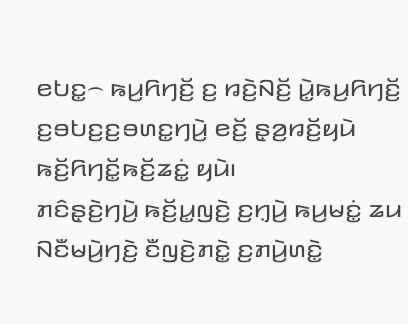ꤕꤝꤢ꤭꤮ ꤒꤣ꤬ꤖꤚꤢꤩ꤬ ꤢ꤬ ꤙꤢꤧ꤬ꤡꤢꤩ꤬ ꤣꤧ꤭ꤒꤣ꤬ꤖꤚꤢꤩ꤬ ꤢ꤬ꤋꤝꤢ꤬ꤢ꤬ꤋꤛꤢ꤭ꤚꤣꤧ꤬ ꤕꤢꤩ꤬ ꤔ꤫ꤤ꤬ꤙꤢꤩ꤬ꤟꤣꤧ ꤒꤢꤩ꤬ꤖꤚꤢꤩ꤭ꤒꤢꤩ꤬ꤘꤢꤦ꤭ ꤟꤣꤧ꤯
ꤊꤢꤨꤔ꤫ꤢꤧ꤬ꤚꤣꤧ꤬ ꤒꤢꤩ꤬ꤣ꤭ꤜꤢꤧ꤬ ꤢ꤬ꤚ꤫ꤣꤧ꤬ ꤒꤣ꤬ꤗꤢꤦ꤭ ꤘꤣ ꤡꤢꤪꤗꤣꤧ꤬ꤚꤢꤧ꤬ ꤢꤪꤜꤢꤧ꤬ꤊꤢꤧ꤭ ꤢ꤬ꤊꤣꤧ꤬ꤛꤢꤧ꤭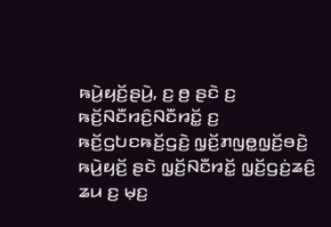ꤒꤣꤧ꤬ꤟꤢꤩ꤬ꤔꤣꤧ꤬, ꤢ꤬ ꤥ꤬ ꤔꤢꤧ ꤢ꤬ ꤒꤢꤩ꤬ꤡꤢꤪꤙꤢꤨ꤬ꤡꤢꤪꤙꤢꤩ꤭ ꤢ꤬ ꤒꤢꤩ꤬ꤞꤝꤢꤒꤢꤩ꤬ꤞꤢꤧ꤬ ꤜ꤫ꤢꤩ꤬ꤊꤜꤥ꤭ꤜ꤫ꤢꤩ꤬ꤋꤢꤧ꤬ ꤒꤣꤧ꤬ꤟꤢꤩ꤬ ꤔꤢꤧ ꤜ꤫ꤢꤩ꤬ꤡꤢꤪꤙꤢꤩ꤭ ꤜ꤫ꤢꤩ꤬ꤞꤢꤦ꤬ꤘꤢꤨ꤬ ꤘꤣ ꤢ꤬ ꤗ꤫ꤢ꤬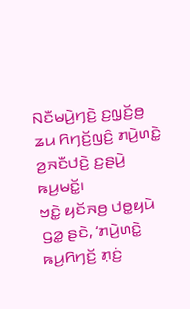ꤡꤢꤪꤗꤣꤧ꤬ꤚꤢꤧ꤬ ꤢ꤬ꤜ꤫ꤢꤩ꤬ꤥ꤬ ꤘꤣ ꤖꤚꤢꤩ꤬ꤜꤢꤨ꤬ ꤊꤣꤧ꤬ꤛꤢꤧ꤭ ꤤ꤬ꤏꤢꤪꤓꤢꤧ꤬ ꤢ꤬ꤔꤣꤧ꤬ ꤒꤣ꤬ꤗꤢꤩ꤭꤯
ꤠꤢꤧ꤭ ꤟꤢꤩꤏꤥ꤬ ꤓꤥ꤭ꤟꤣꤧ ꤞꤤ꤭ ꤔꤢꤧ, ‘ꤊꤣꤧ꤬ꤛꤢꤧ꤭ ꤒꤣ꤬ꤖꤚꤢꤩ꤬ ꤊ꤫ꤢꤦ꤬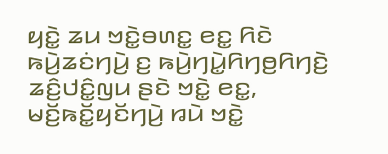ꤟꤢꤧ꤭ ꤘꤣ ꤠꤢꤧ꤭ꤋꤛꤢ꤭ ꤕꤢ꤭ ꤖꤢꤧ ꤒꤣꤧ꤬ꤘꤢꤦꤚꤣꤧ꤬ ꤢ꤬ ꤒꤣꤧ꤬ꤚꤣꤧ꤭ꤖꤚꤥ꤬ꤖꤚꤢꤧ꤬ ꤘꤢꤨ꤬ꤓꤢꤨ꤭ꤜꤣ ꤔꤢꤧ ꤠꤢꤧ꤭ ꤕꤢ꤭, ꤗꤢꤩ꤬ꤒꤢꤩ꤭ꤟꤢꤩꤚꤣꤧ꤬ ꤙꤣꤧ ꤠꤢꤧ꤭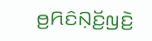ꤥ꤬ꤖꤢꤨꤡ꤫ꤢꤩ꤬ꤜꤢꤧ꤬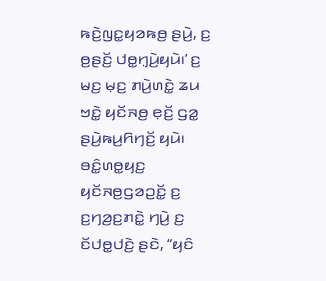ꤒꤢꤧ꤬ꤜꤢ꤭ꤟꤤꤒꤥ꤬ ꤔꤣꤧ꤬, ꤢ꤬ ꤥ꤬ꤔꤢꤩ꤬ ꤓꤥ꤭ꤚ꤫ꤣꤧ꤬ꤟꤣꤧ꤯’ ꤢ꤬ ꤗꤢ꤬ ꤗ꤫ꤢ꤬ ꤊꤣꤧ꤬ꤛꤢꤧ꤭ ꤘꤣ ꤠꤢꤧ꤭ ꤟꤢꤩꤏꤥ꤬ ꤕ꤫ꤢꤩ꤬ ꤞꤤ꤭ ꤔꤣꤧ꤬ꤒꤣ꤬ꤖꤚꤢꤩ꤬ ꤟꤣꤧ꤯
ꤋꤢꤨ꤭ꤛꤥ꤭ꤟꤢ꤬ ꤟꤢꤩꤏꤥ꤬ꤞꤤꤑꤢꤩ꤭ ꤢ꤬ ꤢ꤬ꤚꤤ꤬ꤢ꤬ꤊꤢꤧ꤭ ꤚꤣꤧ꤬ ꤢ꤬ ꤢꤩꤓꤥ꤭ꤓꤢꤧ꤬ ꤔꤢꤧ, “ꤟꤢꤨ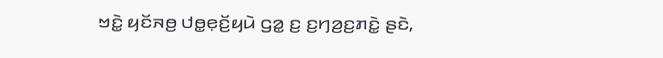ꤠꤢꤧ꤭ ꤟꤢꤩꤏꤥ꤬ ꤓꤥ꤭ꤕ꤫ꤢꤩ꤬ꤟꤣꤧ ꤞꤤ꤭ ꤢ꤬ ꤢ꤬ꤚꤤ꤬ꤢ꤬ꤊꤢꤧ꤭ ꤔꤢꤧ,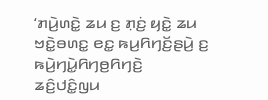‘ꤊꤣꤧ꤬ꤛꤢꤧ꤭ ꤘꤣ ꤢ꤬ ꤊ꤫ꤢꤦ꤬ ꤟꤢꤧ꤭ ꤘꤣ ꤠꤢꤧ꤭ꤋꤛꤢ꤭ ꤕꤢ꤭ ꤒꤣ꤬ꤖꤚꤢꤩ꤬ꤔꤣꤧ꤬ ꤢ꤬ ꤒꤣꤧ꤬ꤚꤣꤧ꤭ꤖꤚꤥ꤬ꤖꤚꤢꤧ꤬ ꤘꤢꤨ꤬ꤓꤢꤨ꤭ꤜꤣ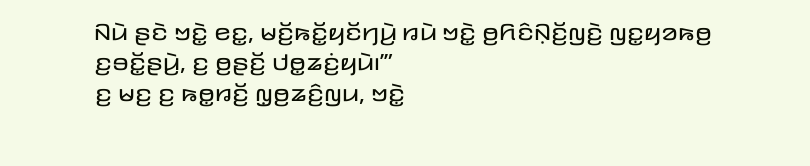ꤡꤣꤧ ꤔꤢꤧ ꤠꤢꤧ꤭ ꤕꤢ꤭, ꤗꤢꤩ꤬ꤒꤢꤩ꤭ꤟꤢꤩꤚꤣꤧ꤬ ꤙꤣꤧ ꤠꤢꤧ꤭ ꤥ꤬ꤖꤢꤨꤡ꤫ꤢꤩ꤬ꤜꤢꤧ꤬ ꤜꤢ꤭ꤟꤤꤒꤥ꤬ ꤢ꤬ꤋꤢꤩ꤭ꤔꤣꤧ꤬, ꤢ꤬ ꤥ꤬ꤔꤢꤩ꤬ ꤓꤥ꤭ꤘꤢꤦ꤬ꤟꤣꤧ꤯’”
ꤢ꤬ ꤗꤢ꤬ ꤢ꤬ ꤒꤥ꤭ꤙꤢꤩ꤬ ꤜ꤫ꤥ꤬ꤘꤢꤨ꤬ꤜꤣ, ꤠꤢꤧ꤭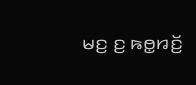ꤗꤢ꤬ ꤢ꤬ ꤒꤥ꤭ꤙꤢꤩ꤬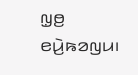ꤜ꤫ꤥ꤬ ꤕꤣꤧ꤬ꤒꤤꤜꤣ꤯